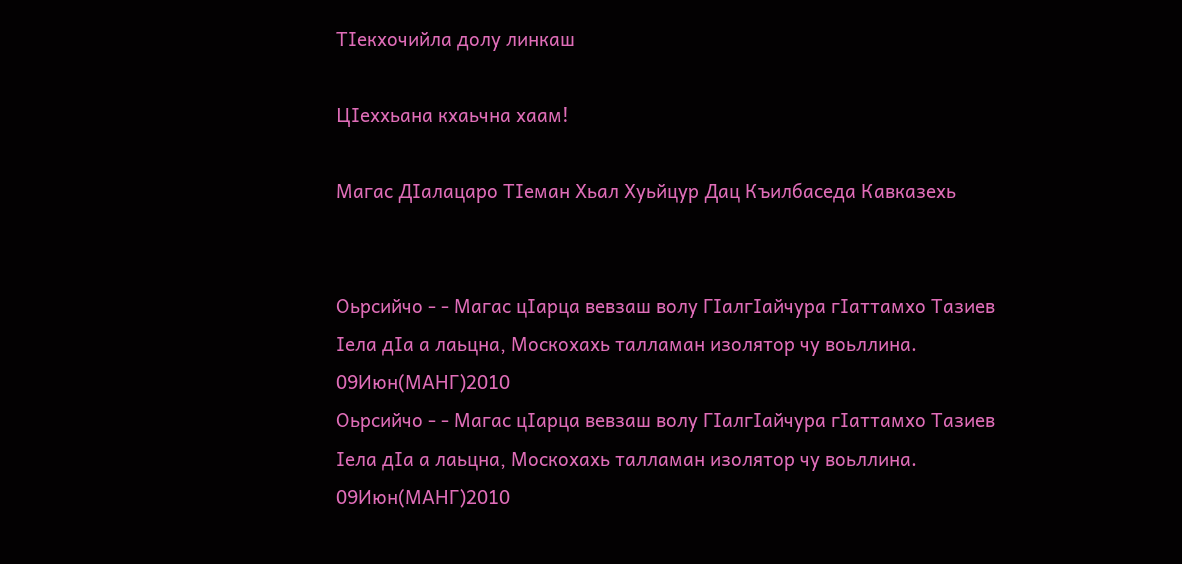ТIекхочийла долу линкаш

ЦIеххьана кхаьчна хаам!

Магас ДIалацаро ТIеман Хьал Хуьйцур Дац Къилбаседа Кавказехь


Оьрсийчо - - Магас цIарца вевзаш волу ГIалгIайчура гIаттамхо Тазиев Iела дIа а лаьцна, Москохахь талламан изолятор чу воьллина. 09Июн(МАНГ)2010
Оьрсийчо - - Магас цIарца вевзаш волу ГIалгIайчура гIаттамхо Тазиев Iела дIа а лаьцна, Москохахь талламан изолятор чу воьллина. 09Июн(МАНГ)2010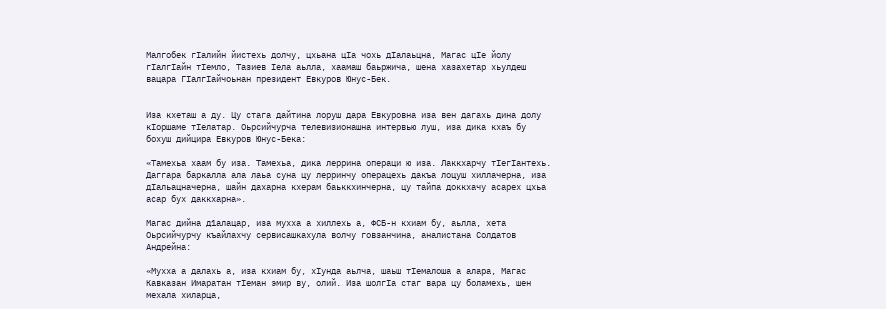Малгобек гIалийн йистехь долчу, цхьана цIа чохь дIалаьцна, Магас цIе йолу гIалгIайн тIемло, Тазиев Iела аьлла, хаамаш баьржича, шена хазахетар хьулдеш вацара ГIалгIайчоьнан президент Евкуров Юнус-Бек.


Иза кхеташ а ду. Цу стага дайтина лоруш дара Евкуровна иза вен дагахь дина долу кIоршаме тIелатар. Оьрсийчурча телевизионашна интервью луш, иза дика кхаъ бу бохуш дийцира Евкуров Юнус-Бека:

«Тамехьа хаам бу иза. Тамехьа, дика леррина операци ю иза. Лаккхарчу тIегIантехь. Даггара баркалла ала лаьа суна цу лерринчу операцехь дакъа лоцуш хиллачерна, иза дIальацначерна, шайн дахарна кхерам баьккхинчерна, цу тайпа доккхачу асарех цхьа асар бух даккхарна».

Магас дийна д1алацар, иза мухха а хиллехь а, ФСБ-н кхиам бу, аьлла, хета Оьрсийчурчу къайлахчу сервисашкахула волчу говзанчина, аналистана Солдатов Андрейна:

«Мухха а далахь а, иза кхиам бу, хIунда аьлча, шаьш тIемалоша а алара, Магас Кавказан Имаратан тIеман эмир ву, олий. Иза шолгIа стаг вара цу боламехь, шен мехала хиларца,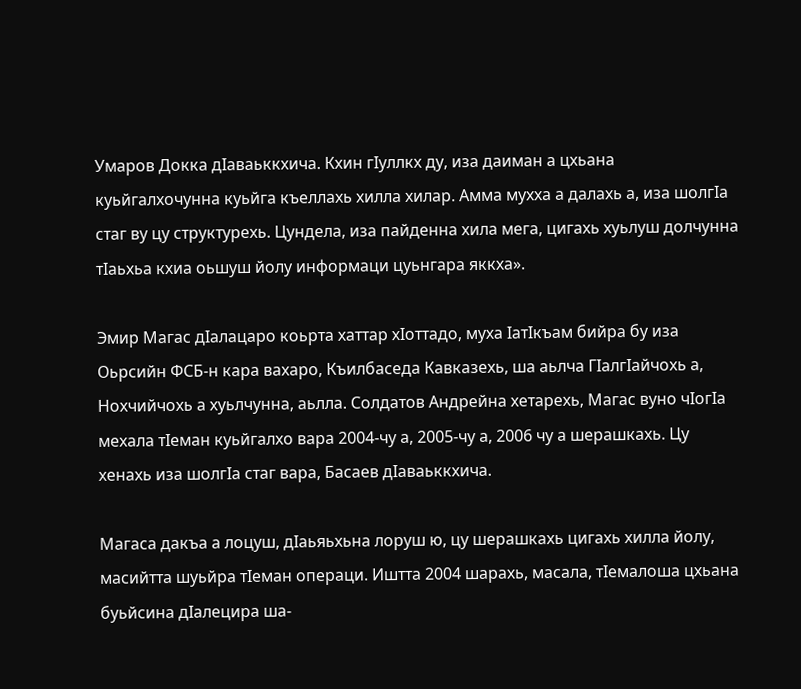Умаров Докка дIаваьккхича. Кхин гIуллкх ду, иза даиман а цхьана куьйгалхочунна куьйга къеллахь хилла хилар. Амма мухха а далахь а, иза шолгIа стаг ву цу структурехь. Цундела, иза пайденна хила мега, цигахь хуьлуш долчунна тIаьхьа кхиа оьшуш йолу информаци цуьнгара яккха».

Эмир Магас дIалацаро коьрта хаттар хIоттадо, муха IатIкъам бийра бу иза Оьрсийн ФСБ-н кара вахаро, Къилбаседа Кавказехь, ша аьлча ГIалгIайчохь а, Нохчийчохь а хуьлчунна, аьлла. Солдатов Андрейна хетарехь, Магас вуно чIогIа мехала тIеман куьйгалхо вара 2004-чу а, 2005-чу а, 2006 чу а шерашкахь. Цу хенахь иза шолгIа стаг вара, Басаев дIаваьккхича.

Магаса дакъа а лоцуш, дIаьяьхьна лоруш ю, цу шерашкахь цигахь хилла йолу, масийтта шуьйра тIеман операци. Иштта 2004 шарахь, масала, тIемалоша цхьана буьйсина дIалецира ша-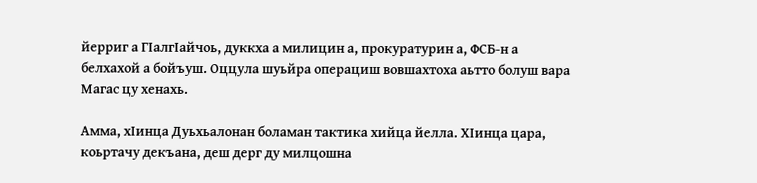йерриг а ГIалгIайчоь, дуккха а милицин а, прокуратурин а, ФСБ-н а белхахой а бойъуш. Оццула шуьйра операциш вовшахтоха аьтто болуш вара Магас цу хенахь.

Амма, хIинца Дуьхьалонан боламан тактика хийца йелла. ХIинца цара, коьртачу декъана, деш дерг ду милцошна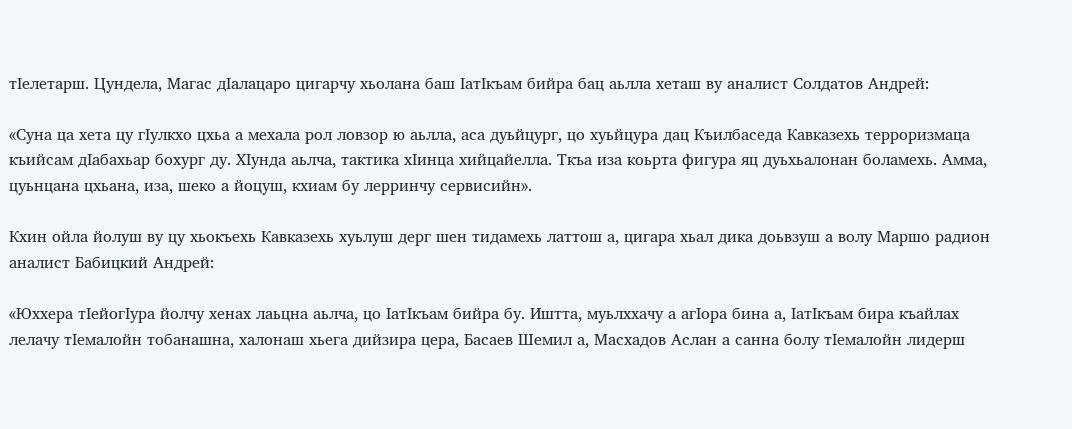тIелетарш. Цундела, Магас дIалацаро цигарчу хьолана баш IатIкъам бийра бац аьлла хеташ ву аналист Солдатов Андрей:

«Суна ца хета цу гIулкхо цхьа а мехала рол ловзор ю аьлла, аса дуьйцург, цо хуьйцура дац Къилбаседа Кавказехь терроризмаца къийсам дIабахьар бохург ду. ХIунда аьлча, тактика хIинца хийцайелла. Ткъа иза коьрта фигура яц дуьхьалонан боламехь. Амма, цуьнцана цхьана, иза, шеко а йоцуш, кхиам бу лерринчу сервисийн».

Кхин ойла йолуш ву цу хьокъехь Кавказехь хуьлуш дерг шен тидамехь латтош а, цигара хьал дика доьвзуш а волу Маршо радион аналист Бабицкий Андрей:

«Юххера тIейогIура йолчу хенах лаьцна аьлча, цо IатIкъам бийра бу. Иштта, муьлххачу а агIора бина а, IатIкъам бира къайлах лелачу тIемалойн тобанашна, халонаш хьега дийзира цера, Басаев Шемил а, Масхадов Аслан а санна болу тIемалойн лидерш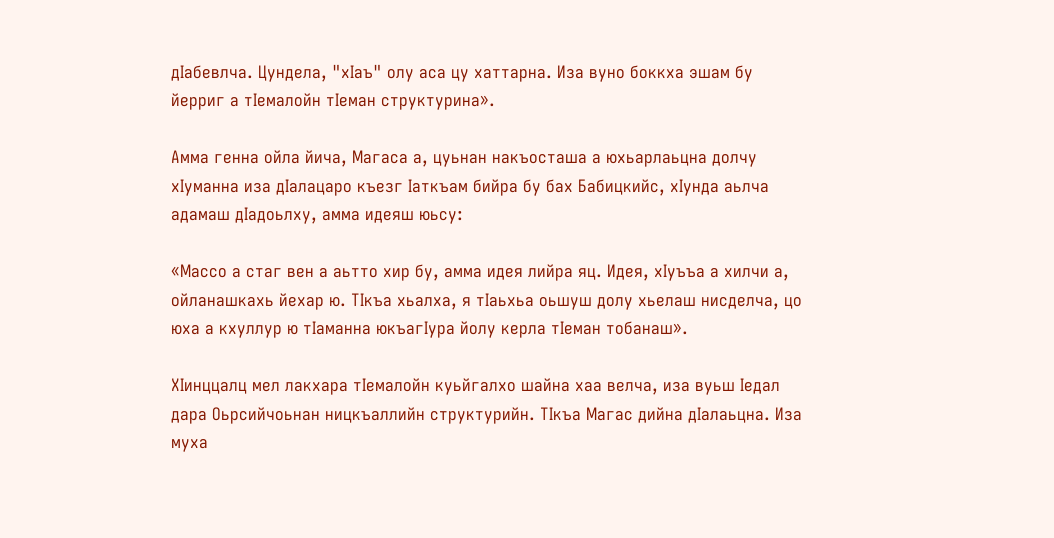дIабевлча. Цундела, "хIаъ" олу аса цу хаттарна. Иза вуно боккха эшам бу йерриг а тIемалойн тIеман структурина».

Амма генна ойла йича, Магаса а, цуьнан накъосташа а юхьарлаьцна долчу хIуманна иза дIалацаро къезг Iаткъам бийра бу бах Бабицкийс, хIунда аьлча адамаш дIадоьлху, амма идеяш юьсу:

«Массо а стаг вен а аьтто хир бу, амма идея лийра яц. Идея, хIуъъа а хилчи а, ойланашкахь йехар ю. ТIкъа хьалха, я тIаьхьа оьшуш долу хьелаш нисделча, цо юха а кхуллур ю тIаманна юкъагIура йолу керла тIеман тобанаш».

ХIинццалц мел лакхара тIемалойн куьйгалхо шайна хаа велча, иза вуьш Iедал дара Оьрсийчоьнан ницкъаллийн структурийн. ТIкъа Магас дийна дIалаьцна. Иза муха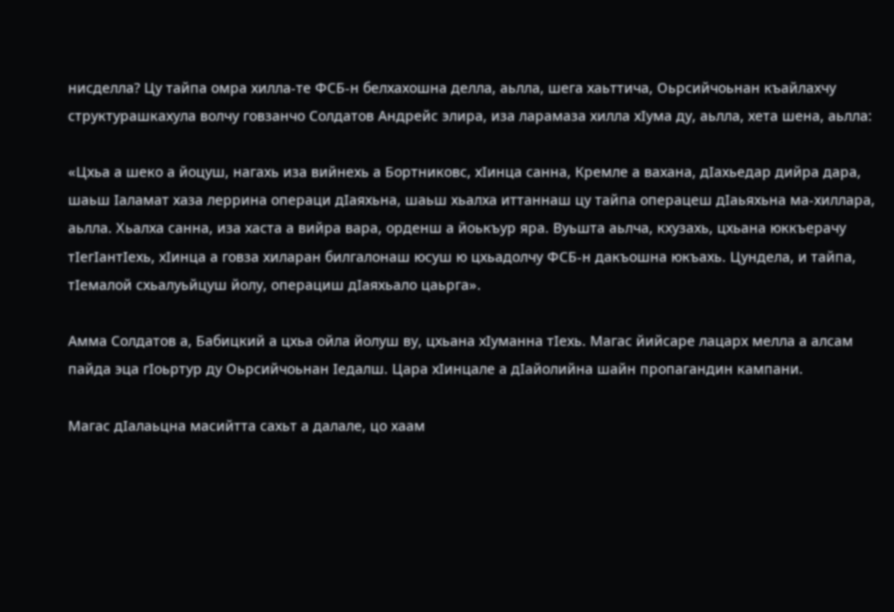нисделла? Цу тайпа омра хилла-те ФСБ-н белхахошна делла, аьлла, шега хаьттича, Оьрсийчоьнан къайлахчу структурашкахула волчу говзанчо Солдатов Андрейс элира, иза ларамаза хилла хIума ду, аьлла, хета шена, аьлла:

«Цхьа а шеко а йоцуш, нагахь иза вийнехь а Бортниковс, хIинца санна, Кремле а вахана, дIахьедар дийра дара, шаьш Iаламат хаза леррина операци дIаяхьна, шаьш хьалха иттаннаш цу тайпа операцеш дIаьяхьна ма-хиллара, аьлла. Хьалха санна, иза хаста а вийра вара, орденш а йоькъур яра. Вуьшта аьлча, кхузахь, цхьана юккъерачу тIегIантIехь, хIинца а говза хиларан билгалонаш юсуш ю цхьадолчу ФСБ-н дакъошна юкъахь. Цундела, и тайпа, тIемалой схьалуьйцуш йолу, операциш дIаяхьало цаьрга».

Амма Солдатов а, Бабицкий а цхьа ойла йолуш ву, цхьана хIуманна тIехь. Магас йийсаре лацарх мелла а алсам пайда эца гIоьртур ду Оьрсийчоьнан Iедалш. Цара хIинцале а дIайолийна шайн пропагандин кампани.

Магас дIалаьцна масийтта сахьт а далале, цо хаам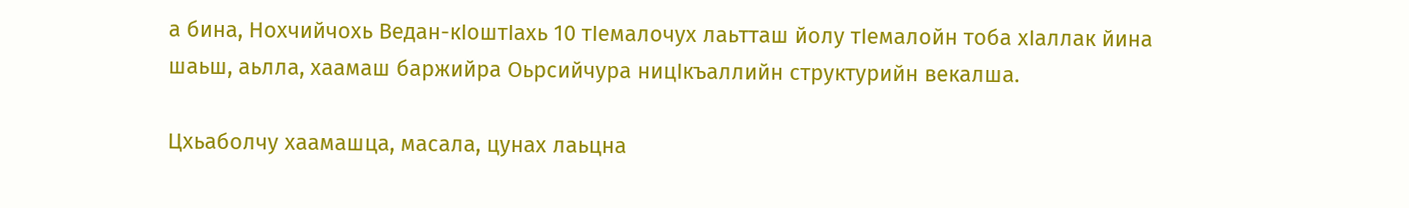а бина, Нохчийчохь Ведан-кIоштIахь 10 тIемалочух лаьтташ йолу тIемалойн тоба хIаллак йина шаьш, аьлла, хаамаш баржийра Оьрсийчура ницIкъаллийн структурийн векалша.

Цхьаболчу хаамашца, масала, цунах лаьцна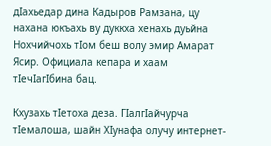дIахьедар дина Кадыров Рамзана, цу нахана юкъахь ву дуккха хенахь дуьйна Нохчийчохь тIом беш волу эмир Амарат Ясир. Официала кепара и хаам тIечIагIбина бац.

Кхузахь тIетоха деза. ГIалгIайчурча тIемалоша, шайн ХIунафа олучу интернет-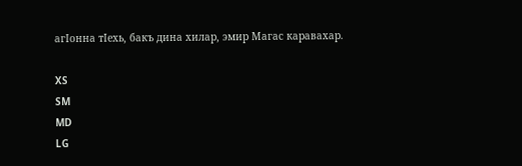агIонна тIехь, бакъ дина хилар, эмир Магас каравахар.

XS
SM
MD
LG